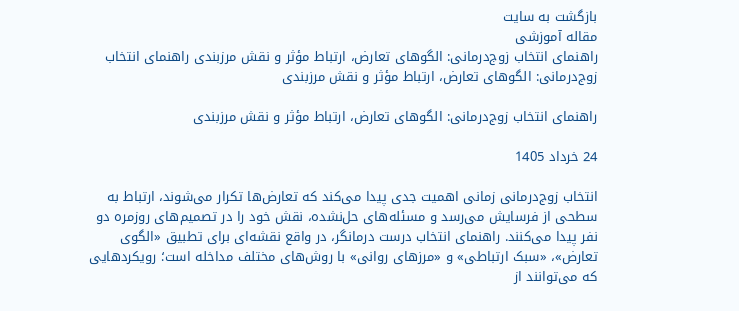بازگشت به سایت
مقاله آموزشی
راهنمای انتخاب زوج‌درمانی: الگوهای تعارض، ارتباط مؤثر و نقش مرزبندی راهنمای انتخاب زوج‌درمانی: الگوهای تعارض، ارتباط مؤثر و نقش مرزبندی

راهنمای انتخاب زوج‌درمانی: الگوهای تعارض، ارتباط مؤثر و نقش مرزبندی

24 خرداد 1405

انتخاب زوج‌درمانی زمانی اهمیت جدی پیدا می‌کند که تعارض‌ها تکرار می‌شوند، ارتباط به سطحی از فرسایش می‌رسد و مسئله‌های حل‌نشده، نقش خود را در تصمیم‌های روزمره دو نفر پیدا می‌کنند. راهنمای انتخاب درست درمانگر، در واقع نقشه‌ای برای تطبیق «الگوی تعارض»، «سبک ارتباطی» و «مرزهای روانی» با روش‌های مختلف مداخله است؛ رویکردهایی که می‌توانند از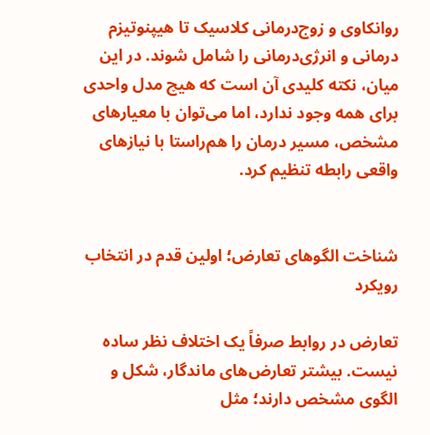روانکاوی و زوج‌درمانی کلاسیک تا هیپنوتیزم درمانی و انرژی‌درمانی را شامل شوند. در این میان، نکته کلیدی آن است که هیچ مدل واحدی برای همه وجود ندارد، اما می‌توان با معیارهای مشخص، مسیر درمان را هم‌راستا با نیازهای واقعی رابطه تنظیم کرد.


شناخت الگوهای تعارض؛ اولین قدم در انتخاب رویکرد

تعارض در روابط صرفاً یک اختلاف نظر ساده نیست. بیشتر تعارض‌های ماندگار، شکل و الگوی مشخص دارند؛ مثل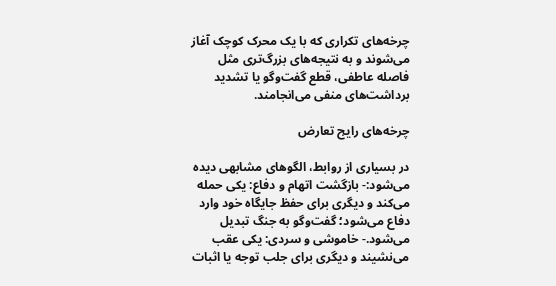چرخه‌های تکراری که با یک محرک کوچک آغاز می‌شوند و به نتیجه‌های بزرگ‌تری مثل فاصله عاطفی، قطع گفت‌وگو یا تشدید برداشت‌های منفی می‌انجامند.

چرخه‌های رایج تعارض

در بسیاری از روابط، الگوهای مشابهی دیده می‌شود:- بازگشت اتهام و دفاع: یکی حمله می‌کند و دیگری برای حفظ جایگاه خود وارد دفاع می‌شود؛ گفت‌وگو به جنگ تبدیل می‌شود.- خاموشی و سردی: یکی عقب می‌نشیند و دیگری برای جلب توجه یا اثبات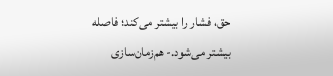حق، فشار را بیشتر می‌کند؛ فاصله بیشتر می‌شود.- هم‌زمان‌سازی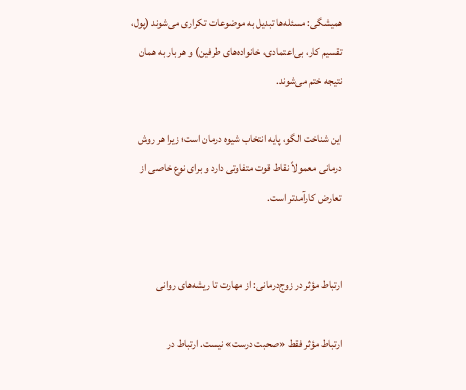همیشگی: مسئله‌ها تبدیل به موضوعات تکراری می‌شوند (پول، تقسیم کار، بی‌اعتمادی، خانواده‌های طرفین) و هر بار به همان نتیجه ختم می‌شوند.

این شناخت الگو، پایه انتخاب شیوه درمان است؛ زیرا هر روش درمانی معمولاً نقاط قوت متفاوتی دارد و برای نوع خاصی از تعارض کارآمدتر است.


ارتباط مؤثر در زوج‌درمانی: از مهارت تا ریشه‌های روانی

ارتباط مؤثر فقط «صحبت درست» نیست. ارتباط در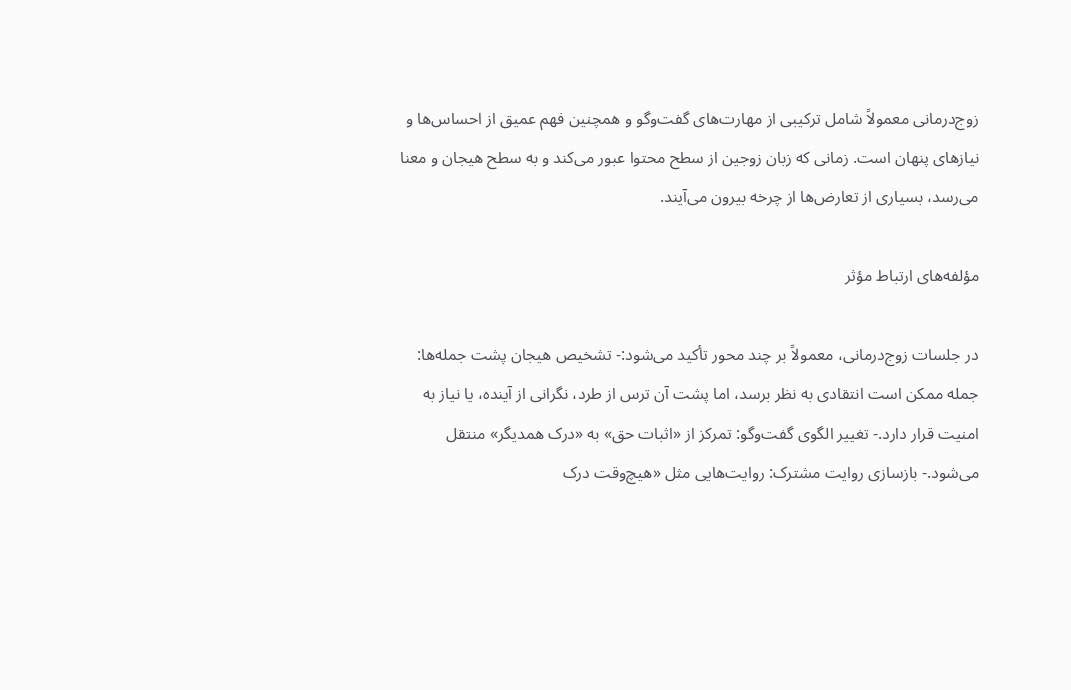زوج‌درمانی معمولاً شامل ترکیبی از مهارت‌های گفت‌وگو و همچنین فهم عمیق از احساس‌ها و نیازهای پنهان است. زمانی که زبان زوجین از سطح محتوا عبور می‌کند و به سطح هیجان و معنا می‌رسد، بسیاری از تعارض‌ها از چرخه بیرون می‌آیند.

مؤلفه‌های ارتباط مؤثر

در جلسات زوج‌درمانی، معمولاً بر چند محور تأکید می‌شود:- تشخیص هیجان پشت جمله‌ها: جمله ممکن است انتقادی به نظر برسد، اما پشت آن ترس از طرد، نگرانی از آینده، یا نیاز به امنیت قرار دارد.- تغییر الگوی گفت‌وگو: تمرکز از «اثبات حق» به «درک همدیگر» منتقل می‌شود.- بازسازی روایت مشترک: روایت‌هایی مثل «هیچ‌وقت درک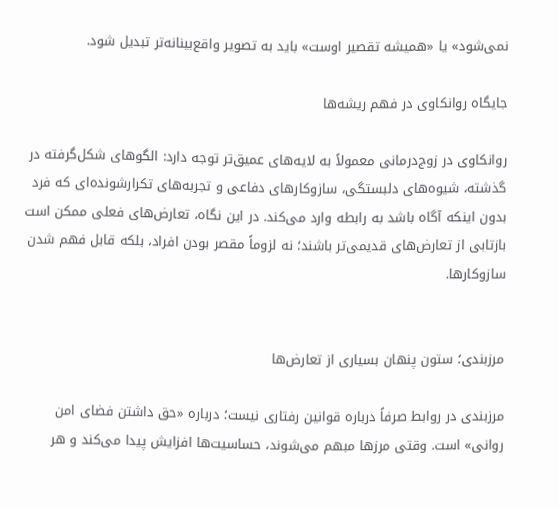نمی‌شود» یا «همیشه تقصیر اوست» باید به تصویر واقع‌بینانه‌تر تبدیل شود.

جایگاه روانکاوی در فهم ریشه‌ها

روانکاوی در زوج‌درمانی معمولاً به لایه‌های عمیق‌تر توجه دارد: الگوهای شکل‌گرفته در گذشته، شیوه‌های دلبستگی، سازوکارهای دفاعی و تجربه‌های تکرارشونده‌ای که فرد بدون اینکه آگاه باشد به رابطه وارد می‌کند. در این نگاه، تعارض‌های فعلی ممکن است بازتابی از تعارض‌های قدیمی‌تر باشند؛ نه لزوماً مقصر بودن افراد، بلکه قابل فهم شدن سازوکارها.


مرزبندی؛ ستون پنهان بسیاری از تعارض‌ها

مرزبندی در روابط صرفاً درباره قوانین رفتاری نیست؛ درباره «حق داشتن فضای امن روانی» است. وقتی مرزها مبهم می‌شوند، حساسیت‌ها افزایش پیدا می‌کند و هر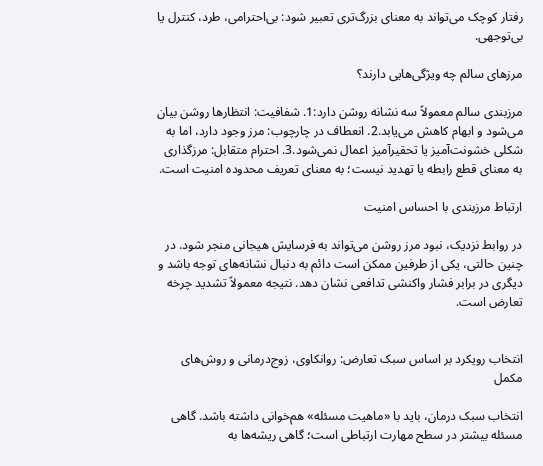رفتار کوچک می‌تواند به معنای بزرگ‌تری تعبیر شود: بی‌احترامی، طرد، کنترل یا بی‌توجهی.

مرزهای سالم چه ویژگی‌هایی دارند؟

مرزبندی سالم معمولاً سه نشانه روشن دارد:1. شفافیت: انتظارها روشن بیان می‌شود و ابهام کاهش می‌یابد.2. انعطاف در چارچوب: مرز وجود دارد، اما به شکلی خشونت‌آمیز یا تحقیرآمیز اعمال نمی‌شود.3. احترام متقابل: مرزگذاری به معنای قطع رابطه یا تهدید نیست؛ به معنای تعریف محدوده امنیت است.

ارتباط مرزبندی با احساس امنیت

در روابط نزدیک، نبود مرز روشن می‌تواند به فرسایش هیجانی منجر شود. در چنین حالتی، یکی از طرفین ممکن است دائم به دنبال نشانه‌های توجه باشد و دیگری در برابر فشار واکنشی تدافعی نشان دهد. نتیجه معمولاً تشدید چرخه تعارض است.


انتخاب رویکرد بر اساس سبک تعارض: روانکاوی، زوج‌درمانی و روش‌های مکمل

انتخاب سبک درمان، باید با «ماهیت مسئله» هم‌خوانی داشته باشد. گاهی مسئله بیشتر در سطح مهارت ارتباطی است؛ گاهی ریشه‌ها به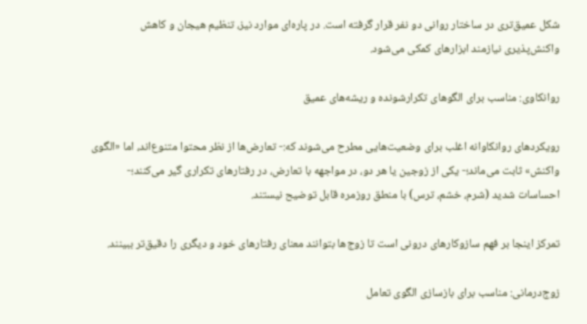شکل عمیق‌تری در ساختار روانی دو نفر قرار گرفته است. در پاره‌ای موارد نیز، تنظیم هیجان و کاهش واکنش‌پذیری نیازمند ابزارهای کمکی می‌شود.

روانکاوی: مناسب برای الگوهای تکرارشونده و ریشه‌های عمیق

رویکردهای روانکاوانه اغلب برای وضعیت‌هایی مطرح می‌شوند که:- تعارض‌ها از نظر محتوا متنوع‌اند، اما «الگوی واکنش» ثابت می‌ماند؛- یکی از زوجین یا هر دو، در مواجهه با تعارض، در رفتارهای تکراری گیر می‌کنند؛- احساسات شدید (شرم، خشم، ترس) با منطق روزمره قابل توضیح نیستند.

تمرکز اینجا بر فهم سازوکارهای درونی است تا زوج‌ها بتوانند معنای رفتارهای خود و دیگری را دقیق‌تر ببینند.

زوج‌درمانی: مناسب برای بازسازی الگوی تعامل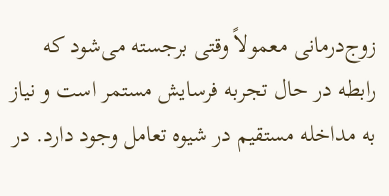زوج‌درمانی معمولاً وقتی برجسته می‌شود که رابطه در حال تجربه فرسایش مستمر است و نیاز به مداخله مستقیم در شیوه تعامل وجود دارد. در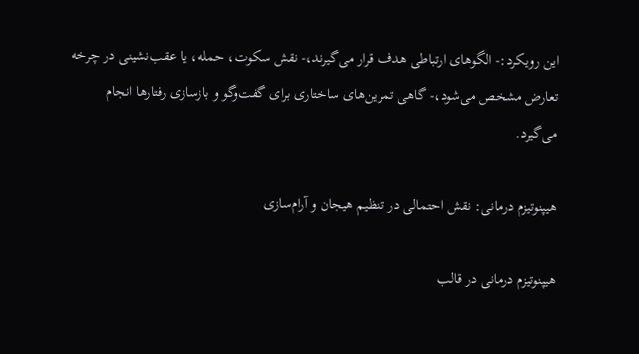این رویکرد:- الگوهای ارتباطی هدف قرار می‌گیرند،- نقش سکوت، حمله، یا عقب‌نشینی در چرخه تعارض مشخص می‌شود،- گاهی تمرین‌های ساختاری برای گفت‌وگو و بازسازی رفتارها انجام می‌گیرد.

هیپنوتیزم درمانی: نقش احتمالی در تنظیم هیجان و آرام‌سازی

هیپنوتیزم درمانی در قالب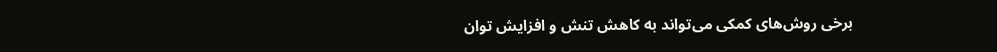برخی روش‌های کمکی می‌تواند به کاهش تنش و افزایش توان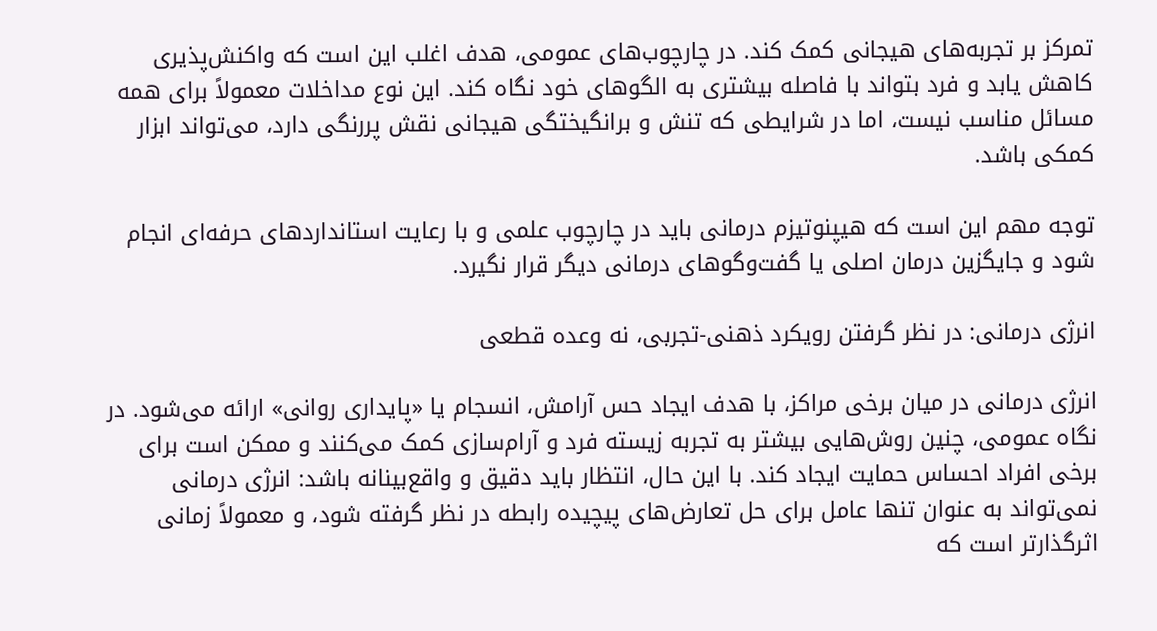تمرکز بر تجربه‌های هیجانی کمک کند. در چارچوب‌های عمومی، هدف اغلب این است که واکنش‌پذیری کاهش یابد و فرد بتواند با فاصله بیشتری به الگوهای خود نگاه کند. این نوع مداخلات معمولاً برای همه مسائل مناسب نیست، اما در شرایطی که تنش و برانگیختگی هیجانی نقش پررنگی دارد، می‌تواند ابزار کمکی باشد.

توجه مهم این است که هیپنوتیزم درمانی باید در چارچوب علمی و با رعایت استانداردهای حرفه‌ای انجام شود و جایگزین درمان اصلی یا گفت‌وگوهای درمانی دیگر قرار نگیرد.

انرژی درمانی: در نظر گرفتن رویکرد ذهنی-تجربی، نه وعده قطعی

انرژی درمانی در میان برخی مراکز، با هدف ایجاد حس آرامش، انسجام یا «پایداری روانی» ارائه می‌شود. در نگاه عمومی، چنین روش‌هایی بیشتر به تجربه زیسته فرد و آرام‌سازی کمک می‌کنند و ممکن است برای برخی افراد احساس حمایت ایجاد کند. با این حال، انتظار باید دقیق و واقع‌بینانه باشد: انرژی درمانی نمی‌تواند به عنوان تنها عامل برای حل تعارض‌های پیچیده رابطه در نظر گرفته شود، و معمولاً زمانی اثرگذارتر است که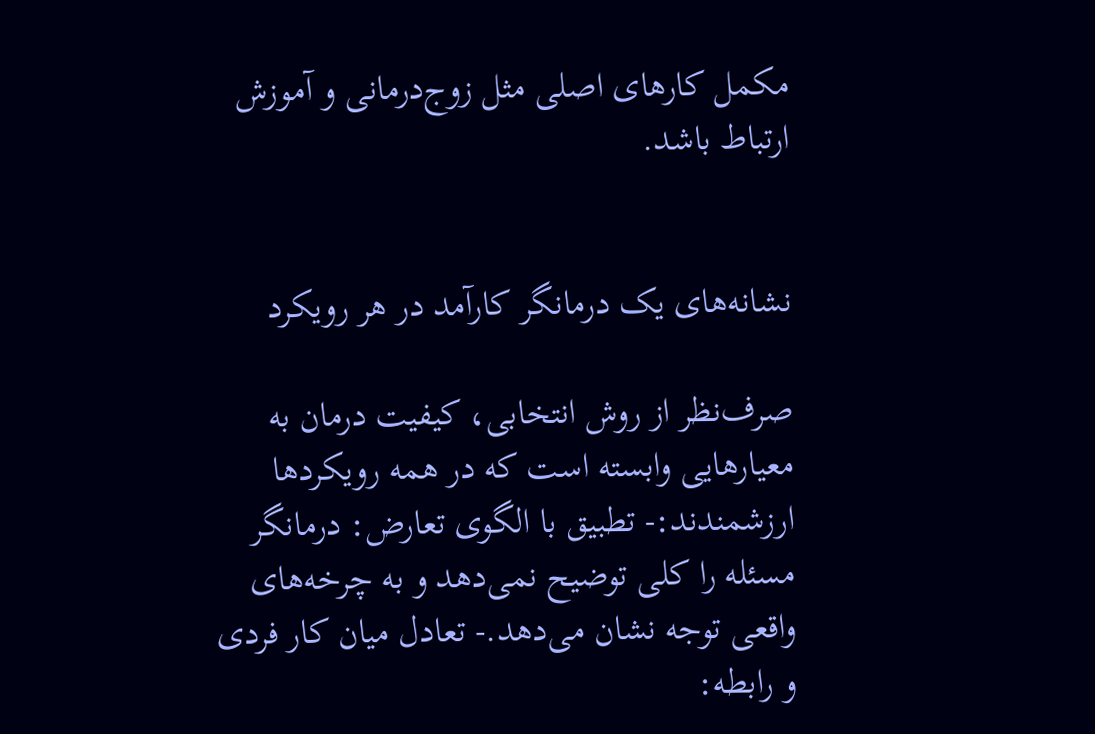مکمل کارهای اصلی مثل زوج‌درمانی و آموزش ارتباط باشد.


نشانه‌های یک درمانگر کارآمد در هر رویکرد

صرف‌نظر از روش انتخابی، کیفیت درمان به معیارهایی وابسته است که در همه رویکردها ارزشمندند:- تطبیق با الگوی تعارض: درمانگر مسئله را کلی توضیح نمی‌دهد و به چرخه‌های واقعی توجه نشان می‌دهد.- تعادل میان کار فردی و رابطه: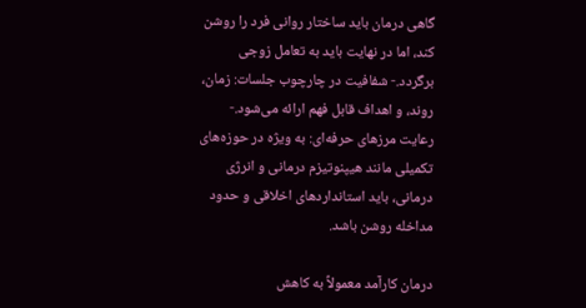گاهی درمان باید ساختار روانی فرد را روشن کند، اما در نهایت باید به تعامل زوجی برگردد.- شفافیت در چارچوب جلسات: زمان، روند، و اهداف قابل فهم ارائه می‌شود.- رعایت مرزهای حرفه‌ای: به ویژه در حوزه‌های تکمیلی مانند هیپنوتیزم درمانی و انرژی درمانی، باید استانداردهای اخلاقی و حدود مداخله روشن باشد.

درمان کارآمد معمولاً به کاهش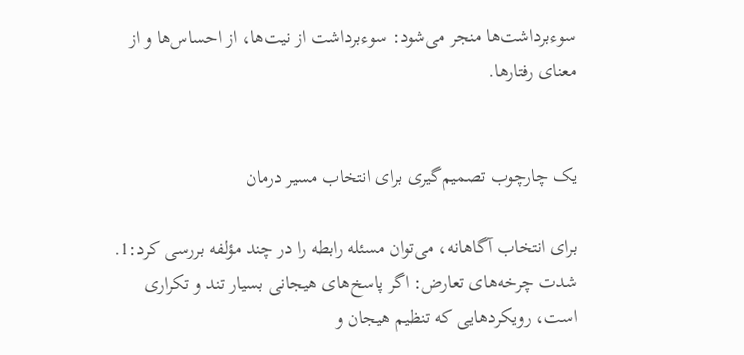سوءبرداشت‌ها منجر می‌شود: سوءبرداشت از نیت‌ها، از احساس‌ها و از معنای رفتارها.


یک چارچوب تصمیم‌گیری برای انتخاب مسیر درمان

برای انتخاب آگاهانه، می‌توان مسئله رابطه را در چند مؤلفه بررسی کرد:1. شدت چرخه‌های تعارض: اگر پاسخ‌های هیجانی بسیار تند و تکراری است، رویکردهایی که تنظیم هیجان و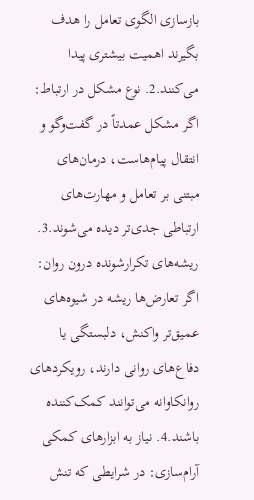بازسازی الگوی تعامل را هدف بگیرند اهمیت بیشتری پیدا می‌کنند.2. نوع مشکل در ارتباط: اگر مشکل عمدتاً در گفت‌وگو و انتقال پیام‌هاست، درمان‌های مبتنی بر تعامل و مهارت‌های ارتباطی جدی‌تر دیده می‌شوند.3. ریشه‌های تکرارشونده درون روان: اگر تعارض‌ها ریشه در شیوه‌های عمیق‌تر واکنش، دلبستگی یا دفاع‌های روانی دارند، رویکردهای روانکاوانه می‌توانند کمک‌کننده باشند.4. نیاز به ابزارهای کمکی آرام‌سازی: در شرایطی که تنش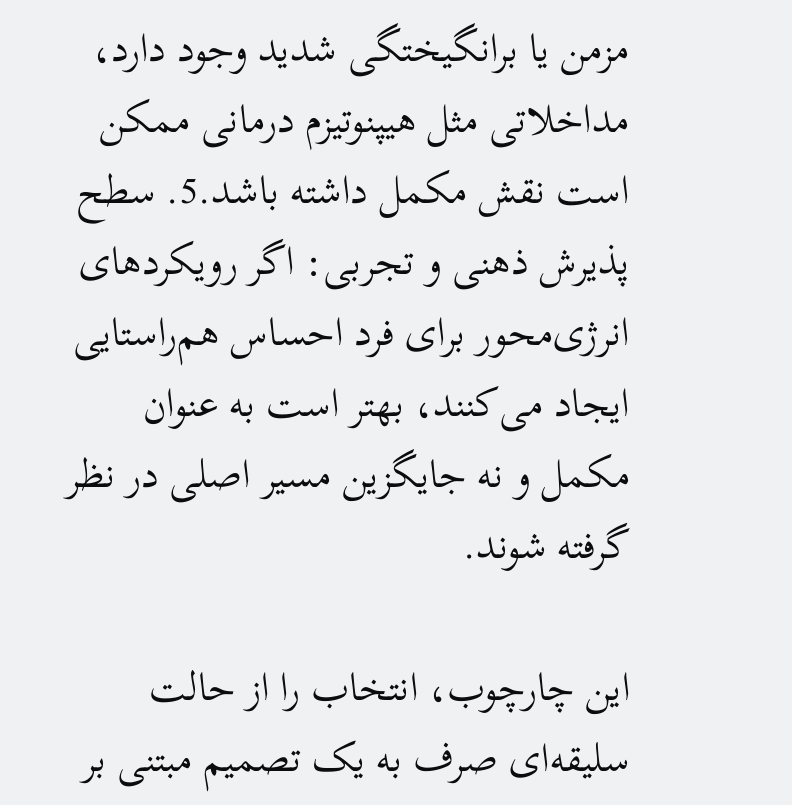مزمن یا برانگیختگی شدید وجود دارد، مداخلاتی مثل هیپنوتیزم درمانی ممکن است نقش مکمل داشته باشد.5. سطح پذیرش ذهنی و تجربی: اگر رویکردهای انرژی‌محور برای فرد احساس هم‌راستایی ایجاد می‌کنند، بهتر است به عنوان مکمل و نه جایگزین مسیر اصلی در نظر گرفته شوند.

این چارچوب، انتخاب را از حالت سلیقه‌ای صرف به یک تصمیم مبتنی بر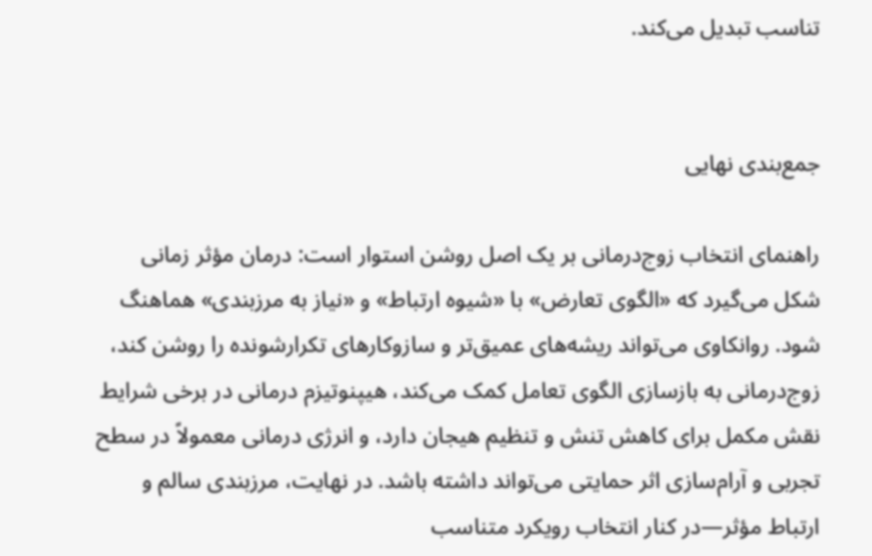تناسب تبدیل می‌کند.


جمع‌بندی نهایی

راهنمای انتخاب زوج‌درمانی بر یک اصل روشن استوار است: درمان مؤثر زمانی شکل می‌گیرد که «الگوی تعارض» با «شیوه ارتباط» و «نیاز به مرزبندی» هماهنگ شود. روانکاوی می‌تواند ریشه‌های عمیق‌تر و سازوکارهای تکرارشونده را روشن کند، زوج‌درمانی به بازسازی الگوی تعامل کمک می‌کند، هیپنوتیزم درمانی در برخی شرایط نقش مکمل برای کاهش تنش و تنظیم هیجان دارد، و انرژی درمانی معمولاً در سطح تجربی و آرام‌سازی اثر حمایتی می‌تواند داشته باشد. در نهایت، مرزبندی سالم و ارتباط مؤثر—در کنار انتخاب رویکرد متناسب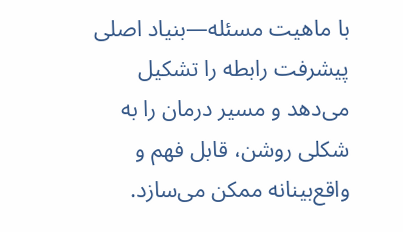با ماهیت مسئله—بنیاد اصلی پیشرفت رابطه را تشکیل می‌دهد و مسیر درمان را به شکلی روشن، قابل فهم و واقع‌بینانه ممکن می‌سازد.